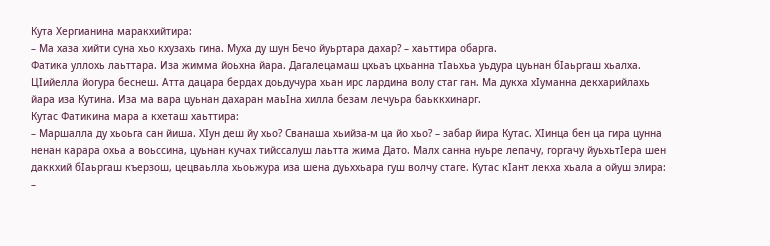Кута Хергианина маракхийтира:
– Ма хаза хийти суна хьо кхузахь гина. Муха ду шун Бечо йуьртара дахар? – хаьттира обарга.
Фатика уллохь лаьттара. Иза жимма йоьхна йара. Дагалецамаш цхьаъ цхьанна тIаьхьа уьдура цуьнан бIаьргаш хьалха. ЦIийелла йогура беснеш. Атта дацара бердах доьдучура хьан ирс лардина волу стаг ган. Ма дукха хIуманна декхарийлахь йара иза Кутина. Иза ма вара цуьнан дахаран маьIна хилла безам лечуьра баьккхинарг.
Кутас Фатикина мара а кхеташ хаьттира:
– Маршалла ду хьоьга сан йиша. ХIун деш йу хьо? Сванаша хьийза-м ца йо хьо? – забар йира Кутас. ХIинца бен ца гира цунна ненан карара охьа а воьссина, цуьнан кучах тийссалуш лаьтта жима Дато. Малх санна нуьре лепачу, горгачу йуьхьтIера шен даккхий бIаьргаш къерзош, цецваьлла хьоьжура иза шена дуьххьара гуш волчу стаге. Кутас кIант лекха хьала а ойуш элира:
–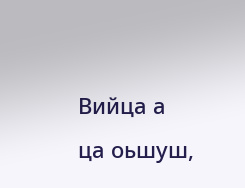Вийца а ца оьшуш,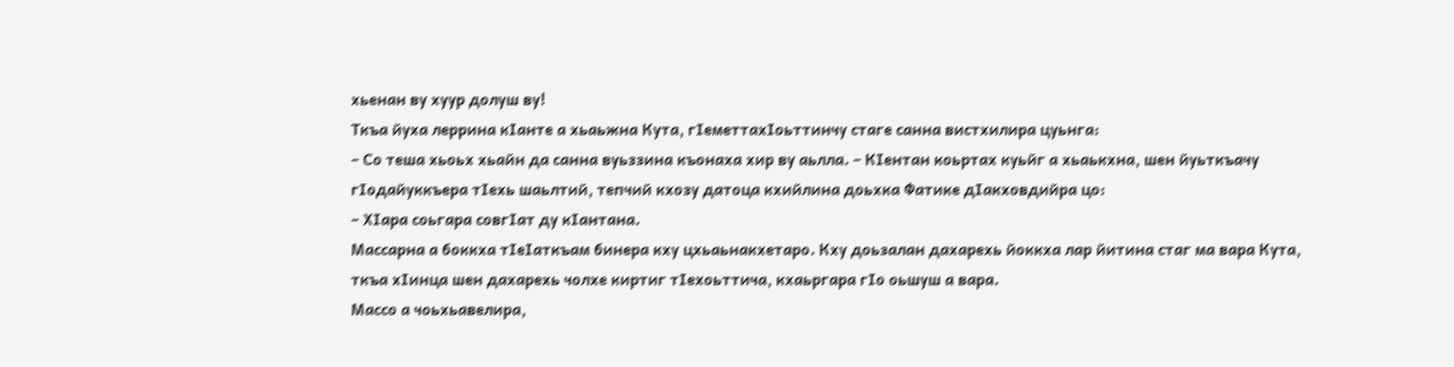хьенан ву хуур долуш ву!
Ткъа йуха леррина кIанте а хьаьжна Кута, гIеметтахIоьттинчу стаге санна вистхилира цуьнга:
– Со теша хьоьх хьайн да санна вуьззина къонаха хир ву аьлла. – КIентан коьртах куьйг а хьаькхна, шен йуьткъачу гIодайуккъера тIехь шаьлтий, тепчий кхозу датоца кхийлина доьхка Фатике дIакховдийра цо:
– ХIара соьгара совгIат ду кIантана.
Массарна а боккха тIеIаткъам бинера кху цхьаьнакхетаро. Кху доьзалан дахарехь йоккха лар йитина стаг ма вара Кута, ткъа хIинца шен дахарехь чолхе киртиг тIехоьттича, кхаьргара гIо оьшуш а вара.
Массо а чоьхьавелира,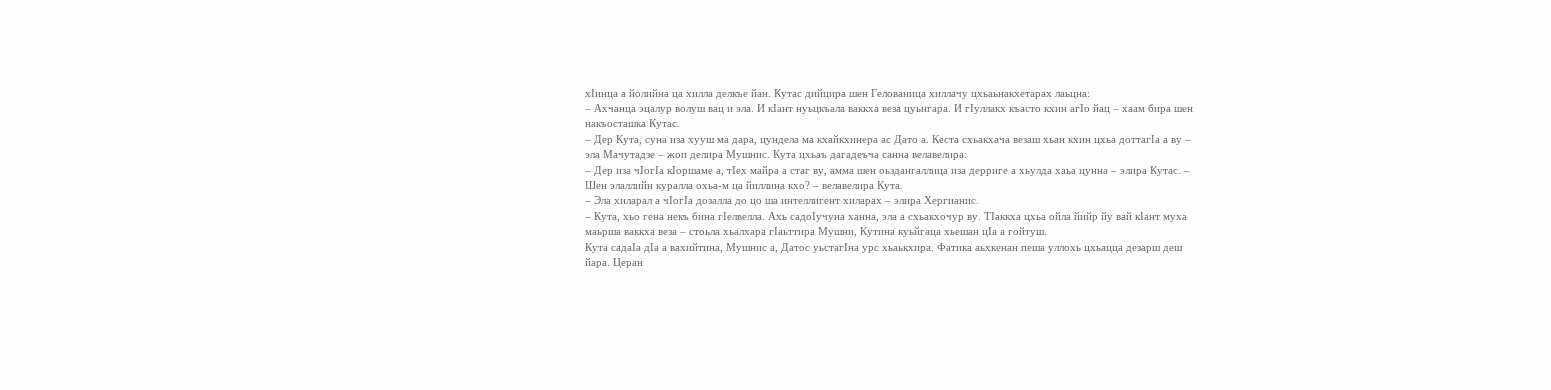хIинца а йолийна ца хилла делкъе йан. Кутас дийцира шен Гелованица хиллачу цхьаьнакхетарах лаьцна:
– Ахчанца эцалур волуш вац и эла. И кIант нуьцкъала ваккха веза цуьнгара. И гIуллакх къасто кхин агIо йац – хаам бира шен накъосташка Кутас.
– Дер Кута, суна иза хууш ма дара, цундела ма кхайкхинера ас Дато а. Кеста схьакхача везаш хьан кхин цхьа доттагIа а ву – эла Мачутадзе – жоп делира Мушнис. Кута цхьаъ дагадеъча санна велавелира:
– Дер иза чIогIа кIоршаме а, тIех майра а стаг ву, амма шен оьздангаллица иза дерриге а хьулда хаьа цунна – элира Кутас. – Шен элаллийн куралла охьа-м ца йиллина кхо? – велавелира Кута.
– Эла хиларал а чIогIа дозалла до цо ша интеллигент хиларах – элира Хергианис.
– Кута, хьо гена некъ бина гIелвелла. Ахь садоIучуна ханна, эла а схьакхочур ву. ТIаккха цхьа ойла йийр йу вай кIант муха маьрша ваккха веза – стоьла хьалхара гIаьттира Мушни, Кутина куьйгаца хьешан цIа а гойтуш.
Кута садаIа дIа а вахийтина, Мушнис а, Датос уьстагIна урс хьаькхира. Фатика аьхкенан пеша уллохь цхьацца дезарш деш йара. Церан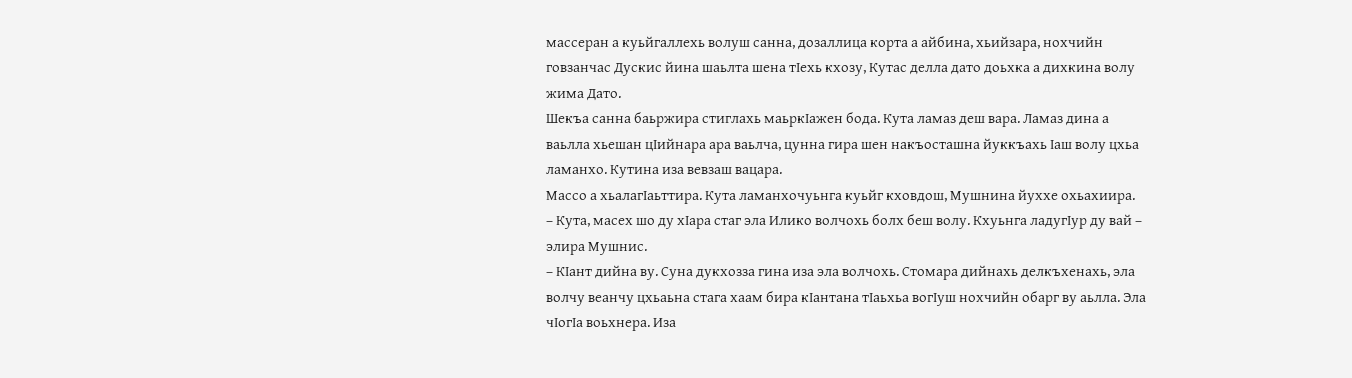массеран а куьйгаллехь волуш санна, дозаллица корта а айбина, хьийзара, нохчийн говзанчас Дускис йина шаьлта шена тIехь кхозу, Кутас делла дато доьхка а дихкина волу жима Дато.
Шекъа санна баьржира стиглахь маьркIажен бода. Кута ламаз деш вара. Ламаз дина а ваьлла хьешан цIийнара ара ваьлча, цунна гира шен накъосташна йуккъахь Iаш волу цхьа ламанхо. Кутина иза вевзаш вацара.
Массо а хьалагIаьттира. Кута ламанхочуьнга куьйг кховдош, Мушнина йуххе охьахиира.
– Кута, масех шо ду хIара стаг эла Илико волчохь болх беш волу. Кхуьнга ладугIур ду вай – элира Мушнис.
– КIант дийна ву. Суна дукхозза гина иза эла волчохь. Стомара дийнахь делкъхенахь, эла волчу веанчу цхьаьна стага хаам бира кIантана тIаьхьа вогIуш нохчийн обарг ву аьлла. Эла чIогIа воьхнера. Иза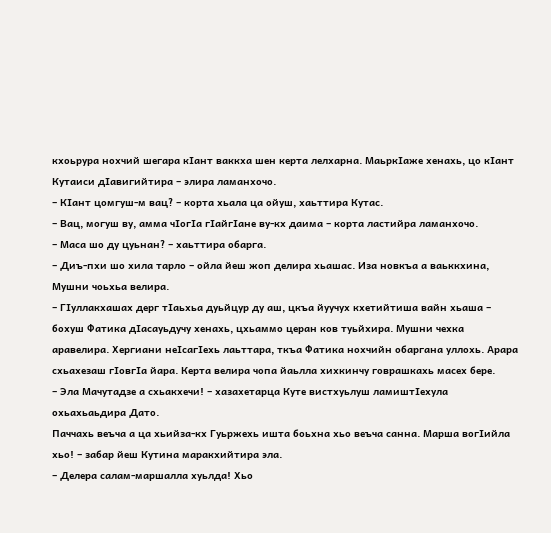кхоьрура нохчий шегара кIант ваккха шен керта лелхарна. МаьркIаже хенахь, цо кIант Кутаиси дIавигийтира – элира ламанхочо.
– КIант цомгуш-м вац? – корта хьала ца ойуш, хаьттира Кутас.
– Вац, могуш ву, амма чIогIа гIайгIане ву-кх даима – корта ластийра ламанхочо.
– Маса шо ду цуьнан? – хаьттира обарга.
– Диъ-пхи шо хила тарло – ойла йеш жоп делира хьашас. Иза новкъа а ваьккхина, Мушни чоьхьа велира.
– ГIуллакхашах дерг тIаьхьа дуьйцур ду аш, цкъа йуучух кхетийтиша вайн хьаша – бохуш Фатика дIасауьдучу хенахь, цхьаммо церан ков туьйхира. Мушни чехка аравелира. Хергиани неIсагIехь лаьттара, ткъа Фатика нохчийн обаргана уллохь. Арара схьахезаш гIовгIа йара. Керта велира чопа йаьлла хихкинчу говрашкахь масех бере.
– Эла Мачутадзе а схьакхечи! – хазахетарца Куте вистхуьлуш ламиштIехула охьахьаьдира Дато.
Паччахь веъча а ца хьийза-кх Гуьржехь ишта боьхна хьо веъча санна. Марша вогIийла хьо! – забар йеш Кутина маракхийтира эла.
– Делера салам-маршалла хуьлда! Хьо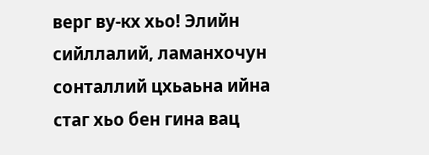верг ву-кх хьо! Элийн сийллалий, ламанхочун сонталлий цхьаьна ийна стаг хьо бен гина вац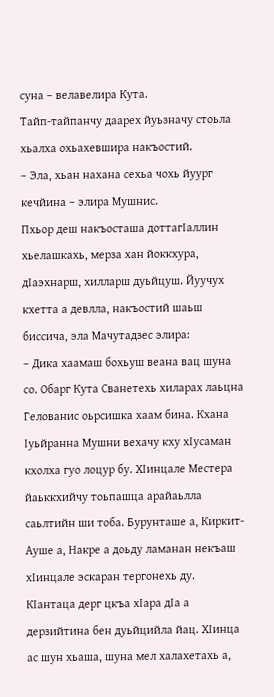суна – велавелира Кута.
Тайп-тайпанчу даарех йуьзначу стоьла хьалха охьахевшира накъостий.
– Эла, хьан нахана сехьа чохь йуург кечйина – элира Мушнис.
Пхьор деш накъосташа доттагIаллин хьелашкахь, мерза хан йоккхура, дIаэхнарш, хилларш дуьйцуш. Йуучух кхетта а девлла, накъостий шаьш биссича, эла Мачутадзес элира:
– Дика хаамаш бохьуш веана вац шуна со. Обарг Кута Сванетехь хиларах лаьцна Гелованис оьрсишка хаам бина. Кхана Iуьйранна Мушни вехачу кху хIусаман кхолха гуо лоцур бу. ХIинцале Местера йаьккхийчу тоьпашца арайаьлла саьлтийн ши тоба. Бурунташе а, Киркит-Ауше а, Накре а доьду ламанан некъаш хIинцале эскаран тергонехь ду. КIантаца дерг цкъа хIара дIа а дерзийтина бен дуьйцийла йац. ХIинца ас шун хьаша, шуна мел халахетахь а,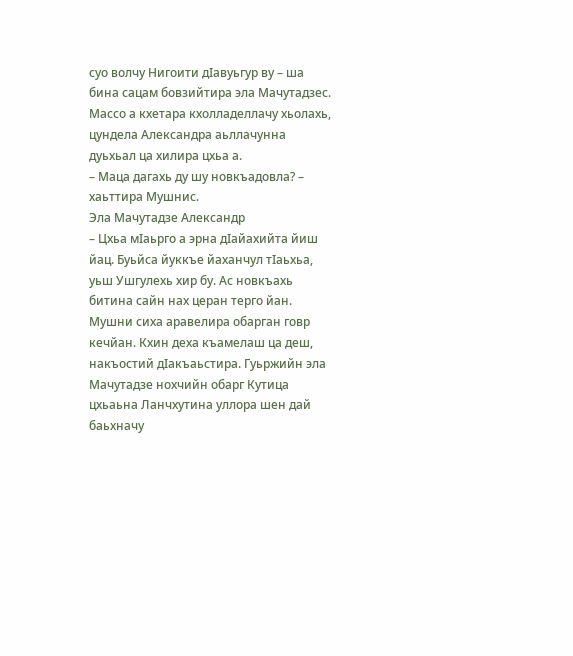суо волчу Нигоити дIавуьгур ву – ша бина сацам бовзийтира эла Мачутадзес.
Массо а кхетара кхолладеллачу хьолахь, цундела Александра аьллачунна дуьхьал ца хилира цхьа а.
– Маца дагахь ду шу новкъадовла? – хаьттира Мушнис.
Эла Мачутадзе Александр
– Цхьа мIаьрго а эрна дIайахийта йиш йац. Буьйса йуккъе йаханчул тIаьхьа, уьш Ушгулехь хир бу. Ас новкъахь битина сайн нах церан терго йан.
Мушни сиха аравелира обарган говр кечйан. Кхин деха къамелаш ца деш, накъостий дIакъаьстира. Гуьржийн эла Мачутадзе нохчийн обарг Кутица цхьаьна Ланчхутина уллора шен дай баьхначу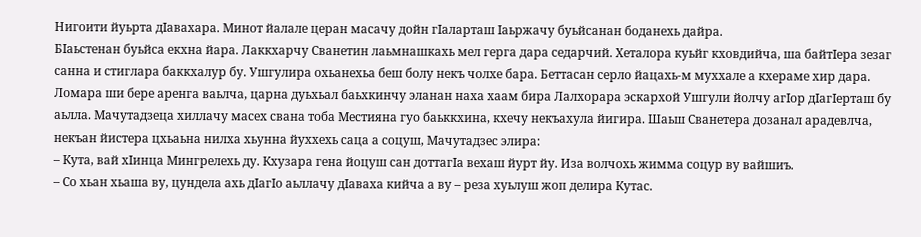Нигоити йуьрта дIавахара. Минот йалале церан масачу дойн гIаларташ Iаьржачу буьйсанан боданехь дайра.
БIаьстенан буьйса екхна йара. Лаккхарчу Сванетин лаьмнашкахь мел герга дара седарчий. Хеталора куьйг кховдийча, ша байтIера зезаг санна и стиглара баккхалур бу. Ушгулира охьанехьа беш болу некъ чолхе бара. Беттасан серло йацахь-м муххале а кхераме хир дара. Ломара ши бере аренга ваьлча, царна дуьхьал баьхкинчу эланан наха хаам бира Лалхорара эскархой Ушгули йолчу агIор дIагIерташ бу аьлла. Мачутадзеца хиллачу масех свана тоба Местияна гуо баьккхина, кхечу некъахула йигира. Шаьш Сванетера дозанал арадевлча, некъан йистера цхьаьна нилха хьунна йуххехь саца а соцуш, Мачутадзес элира:
– Кута, вай хIинца Мингрелехь ду. Кхузара гена йоцуш сан доттагIа вехаш йурт йу. Иза волчохь жимма соцур ву вайшиъ.
– Со хьан хьаша ву, цундела ахь дIагIо аьллачу дIаваха кийча а ву – реза хуьлуш жоп делира Кутас.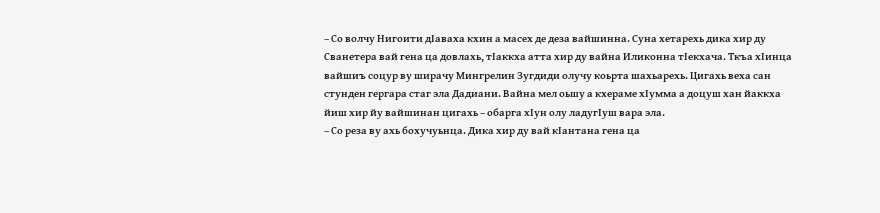– Со волчу Нигоити дIаваха кхин а масех де деза вайшинна. Суна хетарехь дика хир ду Сванетера вай гена ца довлахь, тIаккха атта хир ду вайна Иликонна тIекхача. Ткъа хIинца вайшиъ соцур ву ширачу Мингрелин Зугдиди олучу коьрта шахьарехь. Цигахь веха сан стунден гергара стаг эла Дадиани. Вайна мел оьшу а кхераме хIумма а доцуш хан йаккха йиш хир йу вайшинан цигахь – обарга хIун олу ладугIуш вара эла.
– Со реза ву ахь бохучуьнца. Дика хир ду вай кIантана гена ца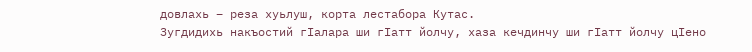довлахь – реза хуьлуш, корта лестабора Кутас.
Зугдидихь накъостий гIалара ши гIатт йолчу, хаза кечдинчу ши гIатт йолчу цIено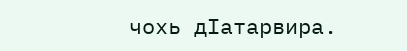чохь дIатарвира.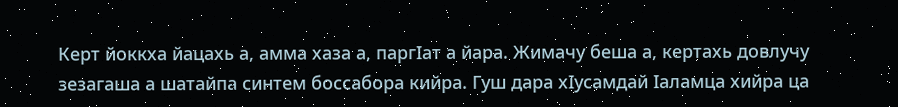Керт йоккха йацахь а, амма хаза а, паргIат а йара. Жимачу беша а, кертахь довлучу зезагаша а шатайпа синтем боссабора кийра. Гуш дара хIусамдай Iаламца хийра ца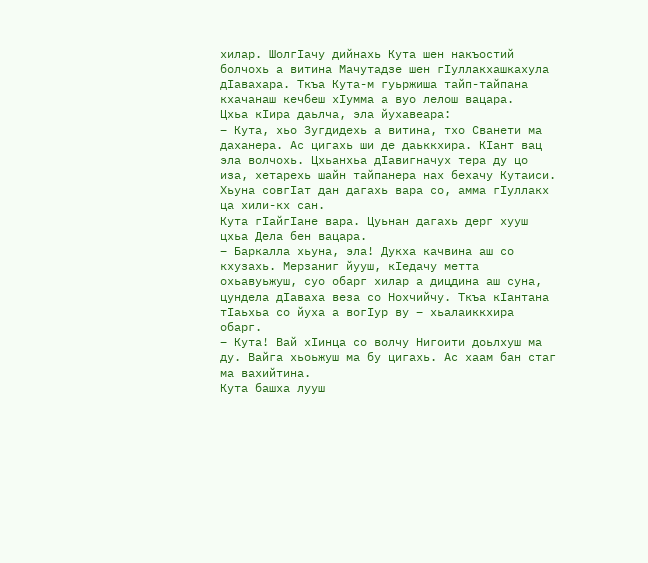хилар. ШолгIачу дийнахь Кута шен накъостий болчохь а витина Мачутадзе шен гIуллакхашкахула дIавахара. Ткъа Кута-м гуьржиша тайп-тайпана кхачанаш кечбеш хIумма а вуо лелош вацара.
Цхьа кIира даьлча, эла йухавеара:
– Кута, хьо Зугдидехь а витина, тхо Сванети ма даханера. Ас цигахь ши де даьккхира. КIант вац эла волчохь. Цхьанхьа дIавигначух тера ду цо иза, хетарехь шайн тайпанера нах бехачу Кутаиси. Хьуна совгIат дан дагахь вара со, амма гIуллакх ца хили-кх сан.
Кута гIайгIане вара. Цуьнан дагахь дерг хууш цхьа Дела бен вацара.
– Баркалла хьуна, эла! Дукха качвина аш со кхузахь. Мерзаниг йууш, кIедачу метта охьавуьжуш, суо обарг хилар а дицдина аш суна, цундела дIаваха веза со Нохчийчу. Ткъа кIантана тIаьхьа со йуха а вогIур ву – хьалаиккхира обарг.
– Кута! Вай хIинца со волчу Нигоити доьлхуш ма ду. Вайга хьоьжуш ма бу цигахь. Ас хаам бан стаг ма вахийтина.
Кута башха лууш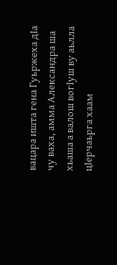вацара ишта гена Гуьржеха дIа чу ваха, амма Александра ша хьаша а валош вогIуш ву аьлла цIерчаьрга хаам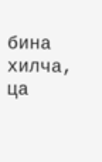бина хилча, ца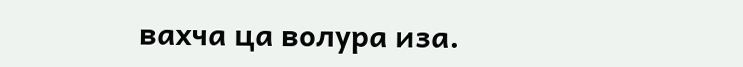вахча ца волура иза.